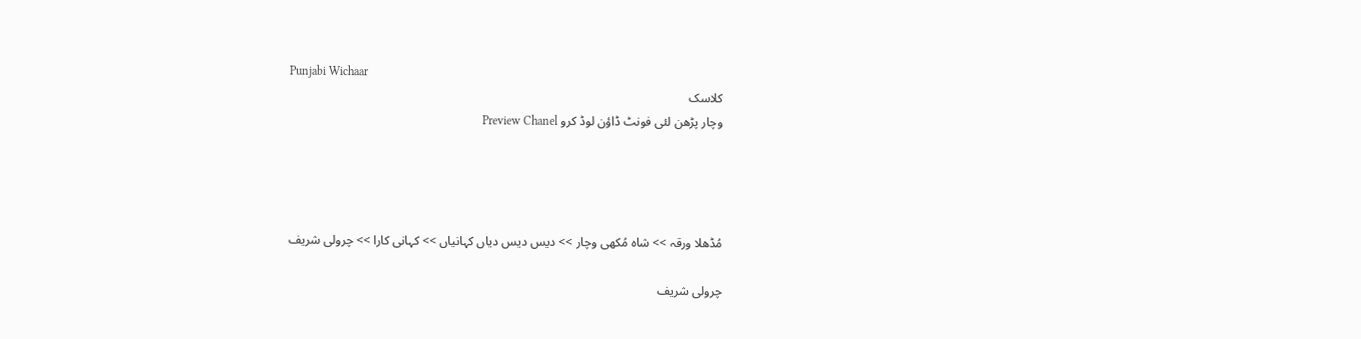Punjabi Wichaar
کلاسک
وچار پڑھن لئی فونٹ ڈاؤن لوڈ کرو Preview Chanel




مُڈھلا ورقہ >> شاہ مُکھی وچار >> دیس دیس دیاں کہانیاں >> کہانی کارا >> چرولی شریف

چرولی شریف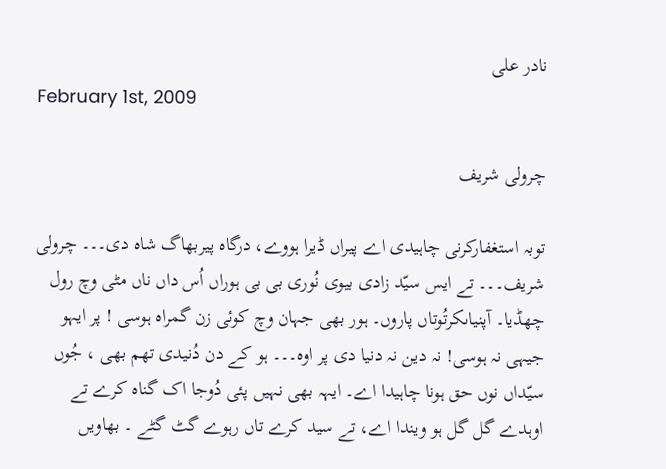نادر علی
February 1st, 2009

چرولی شریف

توبہ استغفارکرنی چاہیدی اے پیراں ڈیرا ہووے، درگاہ پیربھاگ شاہ دی۔۔۔ چرولی شریف۔۔۔ تے ایس سیّد زادی بیوی نُوری بی بی ہوراں اُس داں ناں مٹی وچ رول چھڈیا۔ آپنیاںکرتُوتاں پاروں۔ ہور بھی جہان وچ کوئی زن گمراہ ہوسی ! پر ایہو جیہی نہ ہوسی! نہ دین نہ دنیا دی پر اوہ۔۔۔ ہو کے دن دُنیدی تھم بھی ، جُوں سیّداں نوں حق ہونا چاہیدا اے۔ ایہہ بھی نہیں پئی دُوجا اک گناہ کرے تے اوہدے گل گل ہو ویندا اے، تے سید کرے تاں رہوے گٹ گٹے ۔ بھاویں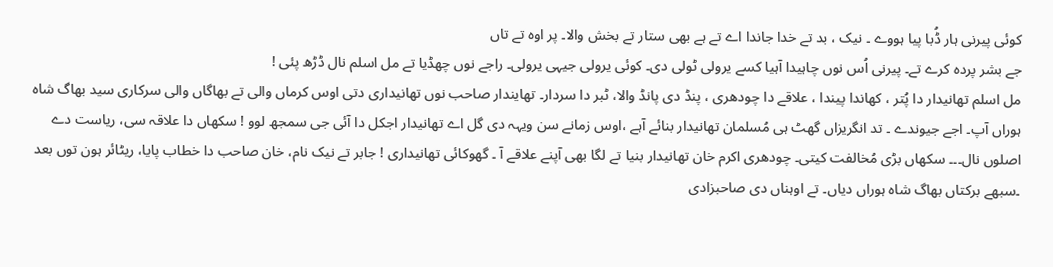کوئی پیرنی ہار ڈُبا پیا ہووے ۔ نیک ، بد تے خدا جاندا اے تے ہے بھی ستار تے بخش والا۔ پر اوہ تے تاں
جے بشر پردہ کرے تے۔ پیرنی اُس نوں چاہیدا آہیا کسے یرولی ٹولی دی۔ کوئی یرولی جیہی یرولی۔ راجے نوں چھڈیا تے مل اسلم نال ڈڑھ پئی !
مل اسلم تھانیدار دا پُتر ، کھاندا پیندا ، علاقے دا چودھری ، پنڈ دی پانڈ والا، ٹبر دا سردار۔ تھایندار صاحب نوں تھانیداری دتی اوس کرماں والی تے بھاگاں والی سرکاری سید بھاگ شاہ ہوراں آپ۔ اجے جیوندے ۔ تد انگریزاں گھٹ ہی مُسلمان تھانیدار بنائے آہے ،اوس زمانے سن ویہہ دی گل اے تھانیدار اجکل دا آئی جی سمجھ لوو ! سکھاں دا علاقہ سی، ریاست دے اصلوں نال۔۔۔ سکھاں بڑی مُخالفت کیتی۔ چودھری اکرم خان تھانیدار بنیا تے لگا بھی آپنے علاقے آ ۔ گھوکائی تھانیداری ! جابر تے نیک نام، خان صاحب دا خطاب پایا، ریٹائر ہون توں بعد ۔سبھے برکتاں بھاگ شاہ ہوراں دیاں۔ تے اوہناں دی صاحبزادی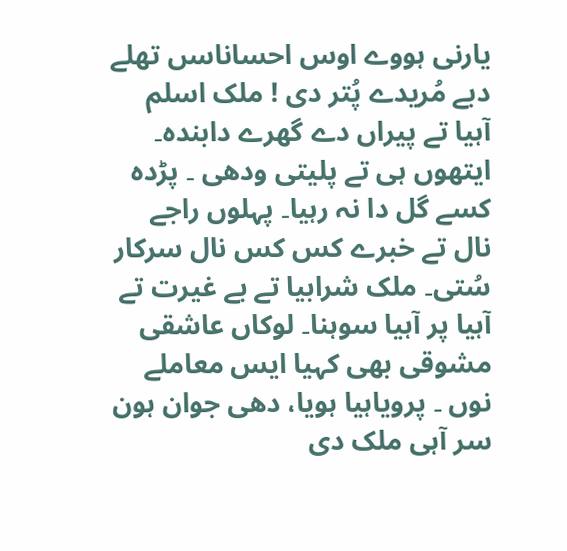یارنی ہووے اوس احساناسں تھلے دبے مُریدے پُتر دی ! ملک اسلم آہیا تے پیراں دے گھرے دابندہ۔ ایتھوں ہی تے پلیتی ودھی ۔ پڑدہ کسے گل دا نہ رہیا۔ پہلوں راجے نال تے خبرے کس کس نال سرکار سُتی۔ ملک شرابیا تے بے غیرت تے آہیا پر آہیا سوہنا۔ لوکاں عاشقی مشوقی بھی کہیا ایس معاملے نوں ۔ پرویاہیا ہویا، دھی جوان ہون سر آہی ملک دی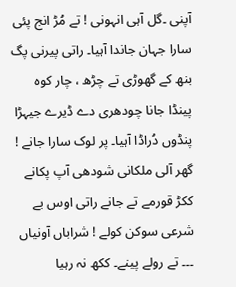آپنی ۔گل آہی انہونی ! تے مُڑ انج پئی سارا جہان جاندا آہیا۔ راتی پیرنی پگ بنھ کے گھوڑی تے چڑھ ، چار کوہ پینڈا جانا چودھری دے ڈیرے جیہڑا پنڈوں دُراڈا آہیا۔ پر لوک سارا جانے ! گھر آلی ملکانی شودھی آپ پکانے ککڑ قورمے تے جانے راتی اوس بے شرعی سوکن کولے ! شراباں آونیاں ۔۔۔ تے رولے پینے۔ ککھ نہ رہیا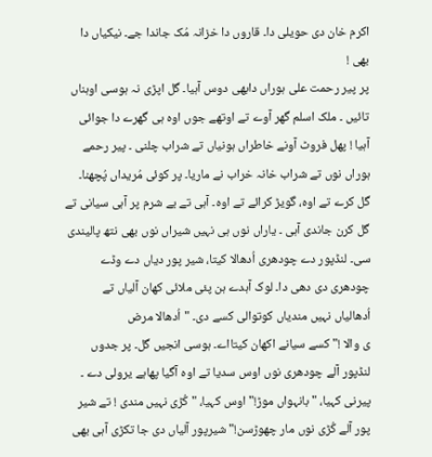اکرم خان دی حویلی دا۔ قاروں دا خزانہ مُک جاندا جے۔ نیکیاں دا بھی !
پر پیر رحمت علی ہوراں دابھی دوس آہیا۔ گل اپڑی نہ ہوسی اوہناں تائیں ۔ ملک اسلم گھر آوے تے اوتھے جوں اوہ ہی گھرے دا جوائی آہیا ! پھل فروٹ آونے خاطراں ہونیاں تے شراب چلنی ۔ پیر رحمے ہوراں نوں تے شراب خانہ خراب نے ماریا۔ پر کوئی مُریداں پُچھنا۔ گل کرے تے اوہ، گویڑ کرائے تے اوہ۔ آہی تے بے شرم پر آہی سیانی تے گل کرن جاندی آہی ۔ یاراں نوں ہی نہیں شیراں نوں بھی نتھ پالیندی سی۔ لنڈپور دے چودھری اُدھالا کیتا، شیر پور دیاں دے وڈے چودھری دی دھی دا۔ لوک آہدے ہن پئی ملائی کھان آلیاں تے اُدھالیاں نہیں مندیاں کوتوالی کسے دی۔ "اُدھالا مرض
ی والا !"کسے سیانے اکھان کیتااے۔ ہوسی انجیں گل۔ پر جدوں لنڈپور آلے چودھری نوں اوس سدیا تے اوہ آگیا پھاہے یرولی دے ۔ پیرنی کہیا، "بانہواں موڑ!"اوس کہیا، "کُڑی نہیں مندی ! تے شیر پور آلے کُڑی نوں مار چھوڑسن!"شیرپور آلیاں دی جا تکڑی آہی بھی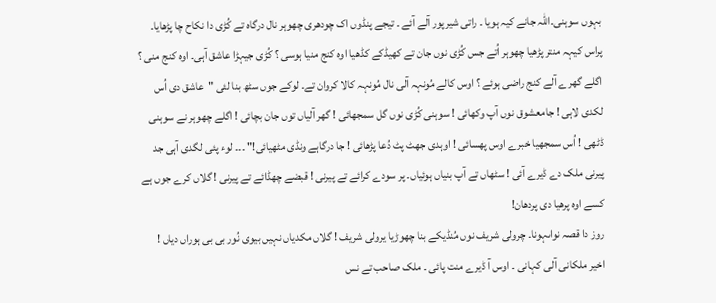بہوں سوہنی۔اللہ جانے کیہ ہویا ۔ راتی شیرپور آلے آئے ۔ تیجے پنڈوں اک چودھری چھوہر نال درگاہ تے کُڑی دا نکاح چا پڑھایا۔ پراس کیہہ منتر پڑھیا چھوہر اُتے جس کُڑی نوں جان تے کھیڈکے کڈھیا اوہ کنج منیا ہوسی ؟ کُڑی جیہڑا عاشق آہی۔ اوہ کنج منی ؟ اگلے گھرے آلے کنج راضی ہوئے ؟ اوس کالے مُونہہ آلی نال مُونہہ کالا کروان تے۔ لوکے جوں سٹھ بنا لئی "عاشق دی اُس لکدی لاہی ! جامعشوق نوں آپ وکھائی ! سوہنی کُڑی نوں گل سمجھائی ! گھر آلیاں توں جان بچائی ! اگلے چھوہر نے سوہنی ڈٹھی ! اُس سمجھیا خبرے اوس پھسائی ! اوہدی جھٹ پٹ دُعا پڑھائی ! جا درگاہے ونڈی مٹھیائی!" ۔۔۔ لوء پئی لگدی آہی جد پیرنی ملک دے ڈیرے آئی ! سٹھاں تے آپ بنیاں ہوئیاں۔ پر سودے کرائے تے پیرنی ! قبضے چھڈائے تے پیرنی ! گلاں کرے جوں ہے کسے اوہ پرھیا دی پردھان!
روز دا قصہ نواںہونا۔ چرولی شریف نوں مُنڈیکے بنا چھوڑیا یرولی شریف ! گلاں مکدیاں نہیں بیوی نُور بی بی ہوراں دیاں !
اخیر ملکانی آلی کہانی ۔ اوس آ ڈیرے منت پائی ۔ ملک صاحب تے نس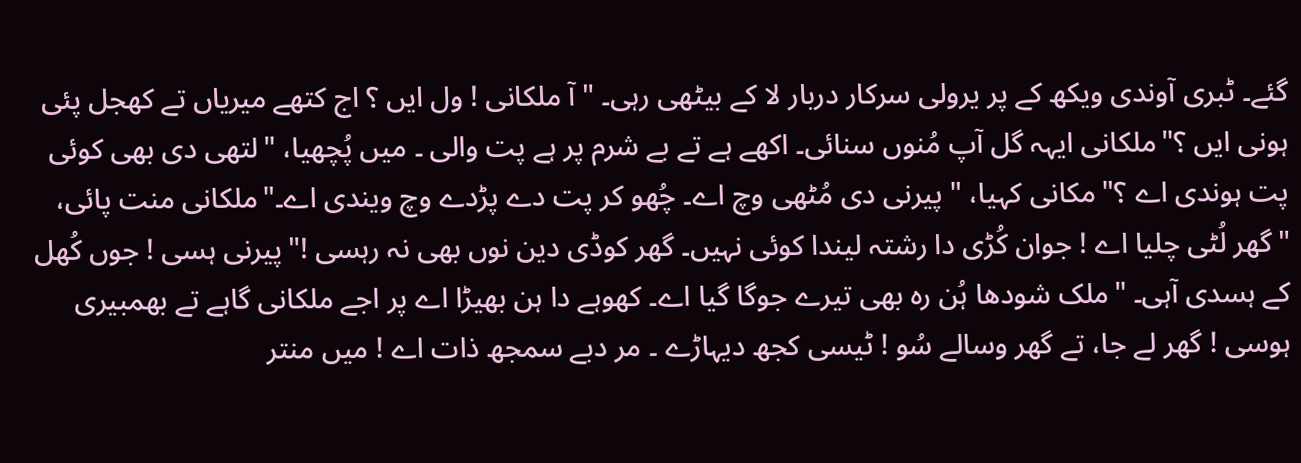گئے۔ ٹبری آوندی ویکھ کے پر یرولی سرکار دربار لا کے بیٹھی رہی۔ "آ ملکانی ! ول ایں ؟ اج کتھے میریاں تے کھجل پئی ہونی ایں ؟"ملکانی ایہہ گل آپ مُنوں سنائی۔ اکھے ہے تے بے شرم پر ہے پت والی ۔ میں پُچھیا، "لتھی دی بھی کوئی پت ہوندی اے ؟"مکانی کہیا، " پیرنی دی مُٹھی وچ اے۔ چُھو کر پت دے پڑدے وچ ویندی اے۔"ملکانی منت پائی، "گھر لُٹی چلیا اے ! جوان کُڑی دا رشتہ لیندا کوئی نہیں۔ گھر کوڈی دین نوں بھی نہ رہسی !"پیرنی ہسی ! جوں کُھل کے ہسدی آہی۔ "ملک شودھا ہُن رہ بھی تیرے جوگا گیا اے۔ کھوہے دا ہن بھیڑا اے پر اجے ملکانی گاہے تے بھمبیری ہوسی ! گھر لے جا، تے گھر وسالے سُو ! ٹیسی کجھ دیہاڑے ۔ مر دبے سمجھ ذات اے ! میں منتر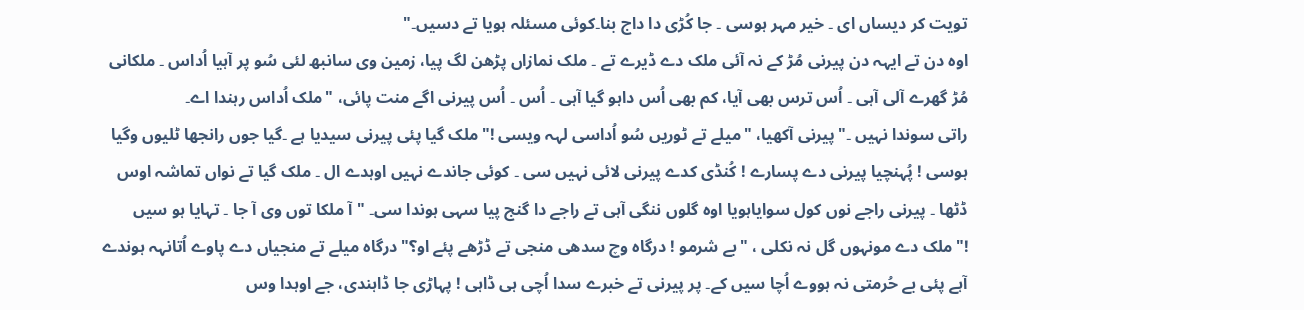تویت کر دیساں ای ۔ خیر مہر ہوسی ۔ جا کُڑی دا داج بنا۔کوئی مسئلہ ہویا تے دسیں۔"
اوہ دن تے ایہہ دن پیرنی مُڑ کے نہ آئی ملک دے ڈیرے تے ۔ ملک نمازاں پڑھن لگ پیا، زمین وی سانبھ لئی سُو پر آہیا اُداس ۔ ملکانی مُڑ گھرے آلی آہی ۔ اُس ترس بھی آیا، کم بھی اُس داہو گیا آہی ۔ اُس ۔ اُس پیرنی اگے منت پائی، "ملک اُداس رہندا اے۔
راتی سوندا نہیں ۔"پیرنی آکھیا، "میلے تے ٹوریں سُو اُداسی لہہ ویسی !"ملک گیا پئی پیرنی سیدیا ہے ۔گیا جوں رانجھا ٹلیوں وگیا ہوسی ! پُہنچیا پیرنی دے پسارے ! کُنڈی کدے پیرنی لائی نہیں سی ۔ کوئی جاندے نہیں اوہدے ال ۔ ملک گیا تے نواں تماشہ اوس ڈٹھا ۔ پیرنی راجے نوں کول سوایاہویا اوہ گلوں ننگی آہی تے راجے دا گنج پیا سہی ہوندا سی۔ "آ ملکا توں وی آ جا ۔ تہایا ہو سیں !"ملک دے مونہوں گل نہ نکلی ، "بے شرمو ! درگاہ وچ سدھی منجی تے ڈڑھے پئے او؟"درگاہ میلے تے منجیاں دے پاوے اُتانہہ ہوندے آہے پئی بے حُرمتی نہ ہووے اُچا سیں کے۔ پر پیرنی تے خبرے سدا اُچی ہی ڈاہی ! پہاڑی جا ڈاہندی، جے اوہدا وس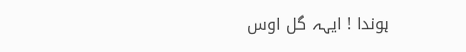ہوندا ! ایہہ گل اوس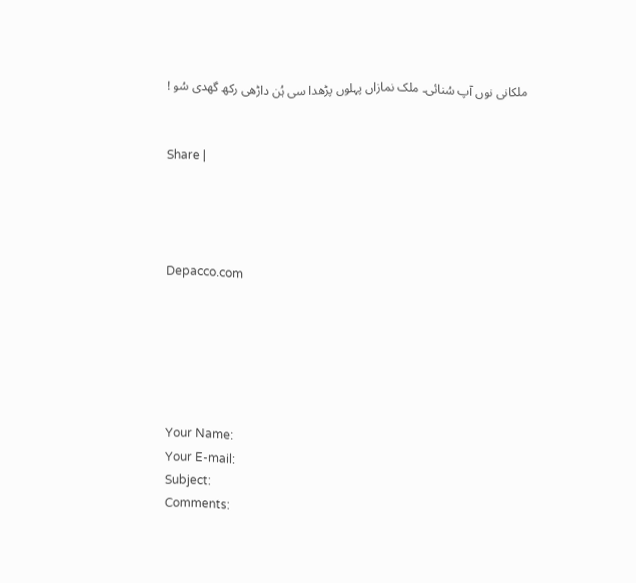ملکانی نوں آپ سُنائی۔ ملک نمازاں پہلوں پڑھدا سی ہُن داڑھی رکھ گھدی سُو !


Share |




Depacco.com






Your Name:
Your E-mail:
Subject:
Comments: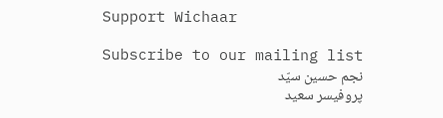Support Wichaar

Subscribe to our mailing list
نجم حسین سیّد
پروفیسر سعید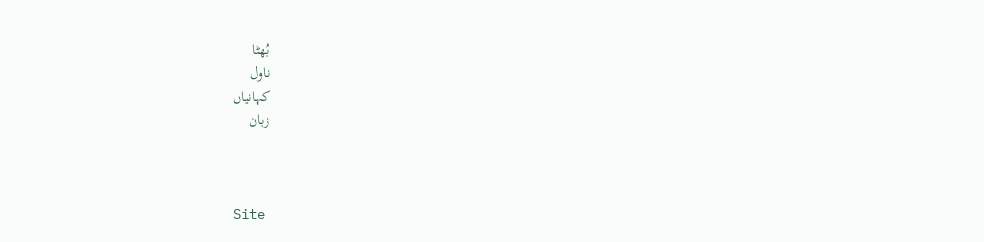بُھٹا
ناول
کہانیاں
زبان



Site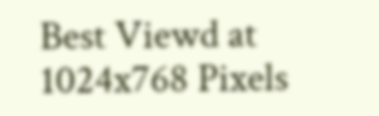Best Viewd at 1024x768 Pixels